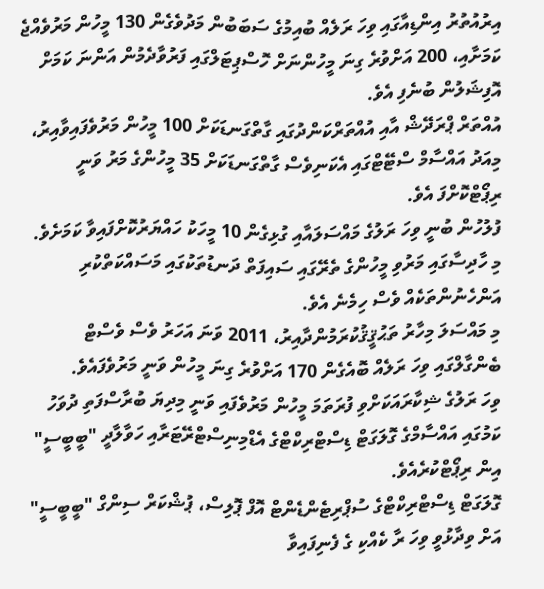އިރުއުތުރު އިންޑިއާގައި ވިހަ ރަލެއް ބުއިމުގެ ސަބަބުން މަދުވެގެން 130 މީހުން މަރުވެއްޖެ ކަމަށާއި، 200 އަށްވުރެ ގިނަ މީހުންނަށް ހޮސްޕިޓަލްގައި ފަރުވާދެމުން އަންނަ ކަމަށް އޮފިޝަލުން ބުނެފި އެވެ.
އުއްތަރް ޕްރަދޭޝް އާއި އުއްތަރްކަންދުގައި ގާތްގަނޑަކަށް 100 މީހުން މަރުވެފައިވާއިރު، މިއަދު އައްސާމް ސްޓޭޓްގައި އެކަނިވެސް ގާތްގަނޑަކަށް 35 މީހުންގެ މަރު ވަނީ ރިޕޯޓްކޮށްފަ އެވެ.
ފުލުހުން ބުނީ ވިހަ ރަލުގެ މައްސަލައާއި ގުޅިގެން 10 މީހަކު ހައްޔަރުކޮށްފައިވާ ކަމަށެވެ.
މި ހާދިސާގައި މަރުވި މީހުންގެ ތެރޭގައި ސައިފަތް ދަނޑުތަކުގައި މަސައްކަތްކުރި އަންހެނުންތަކެއް ވެސް ހިމެނެ އެވެ.
މި މައްސަލަ މިހާރު ތަޙުޤީޤުކުރަމުންދާއިރު، 2011 ވަނަ އަހަރު ވެސް ވެސްޓް ބެންގާލްގައި ވިހަ ރަލެއް ބޮއެގެން 170 އަށްވުރެ ގިނަ މީހުން ވަނީ މަރުވެފައެވެ.
ވިހަ ރަލުގެ ޝިކާރައަކަށްވި ފުރަތަމަ މީހުން މަރުވެފައި ވަނީ މިދިޔަ ބުރާސްފަތި ދުވަހު ކަމުގައި އައްސާމްގެ ގޮލަގަޓް ޑިސްޓްރިކްޓްގެ އެޑްމިނިސްޓްރޭޓަރާއި ހަވާލާދީ "ބީބީސީ" އިން ރިޕޯޓްކުރެއެވެ.
ގޮލަގަޓް ޑިސްޓްރިކްޓްގެ ސުޕްރިޓެންޑެންޓް އޮފް ޕޮލިސް، ޕުޝްކަރް ސިންގް "ބީބީސީ" އަށް ވިދާޅުވީ ވިހަ ރާ ކެއްކި ގެ ފެނިފައިވާ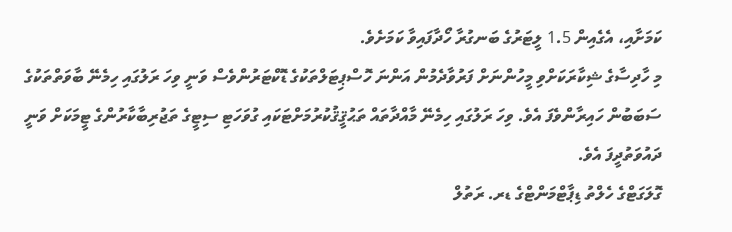ކަމަށާއި، އެގެއިން 1.5 ލީޓަރުގެ ބަނގުރާ ހޯދާފައިވާ ކަމަށެވެ.
މި ހާދިސާގެ ޝިކާރަކަށްވި މީހުންނަށް ފަރުވާދެމުން އަންނަ ހޮސްޕިޓަލްތަކުގެ ޑޮކްޓަރުންވެސް ވަނީ ވިހަ ރަލުގައި ހިމެނޭ ބާވަތްތަކުގެ ސަބަބުން ހައިރާންވެފަ އެވެ. ވިހަ ރަލުގައި ހިމެނޭ މާއްދާތައް ތަޙުޤީޤުކުރުމަށްޓަކައި ގުވަހަޓި ސިޓީގެ ތަޖުރިބާކާރުންގެ ޓީމަކަށް ވަނީ ދައުވަތުދީފަ އެވެ.
ގޮލަގަޓްގެ ހެލްތު ޑިޕާޓްމަންޓްގެ ޑރ. ރަތުލް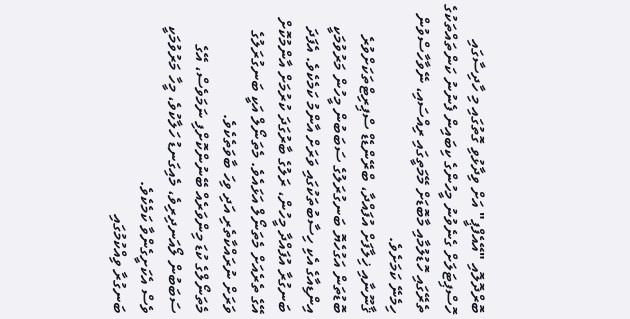ބޮރްދޮލޮއި "އޭއެފްޕީ" އަށް ވިދާޅުވި ގޮތުގައި މި ހާދިސާގައި ހޮސްޕިޓަލަށް ގެނެވުނު މީހުންގެ ކިބައިން ފެނުނު ކަންތައްތަކުގެ ތެރޭގައި ހޮޑުލުމާއި މާބޮޑަށް މޭމަތީގައި ރިއްސައި، ނޭވާހާސްވުން ހިމެނޭ ކަމަށެވެ.
ޤާނޫނާއި ޚިލާފަށް އުފައްދާ، ބްރޭންޑެޑް ސްޕިރިޓްތަކަށްވުރެ ބޮޑުތަން އަގުހެޔޮ ބަނގުރަލުގެ ސަބަބުން މީހުން މަރުވުމަކީ އިންޑިއާގެ އެކި ހިސާބުތަކުގައި ވަރަށް އާންމު ކަމެކެވެ. އެފަދަ ބަނގުރާ އުފައްދާ މީހުން، ރަލުގެ ބާރުގަދަ ކުރުމަށް އާންމުކޮށް އޭގެ ތެރެއަށް މެތަނޯލް އަޅައެވެ. މެތަނޯލް އަކީ ބަނގުރަލުގެ ވަރަށް ނުރައްކާތެރި އަދި ވިހަ ބާވަތެކެވެ.
މެތަނޯލްގެ ކުޑަ މިންވަރެއް ބޭނުންކޮށްފި ނަމަވެސް، އޭގެ ސަބަބުން ލޯއަނދިރިވެ، މެއިގަނޑު ހަލާކުވެ، މީހާ މަރުވުމަކީ ވެސް އެކަށީގެންވާ ކަމެކެވެ.
ބަނގުރާ ވިއްކުމުގައި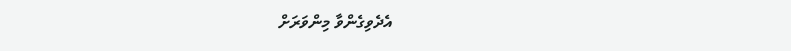އެދެވިގެންވާ މިންވަރަށް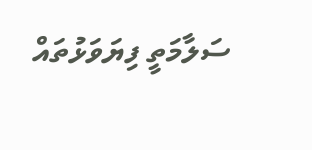ސަލާމަތީ ފިޔަވަޅުތައް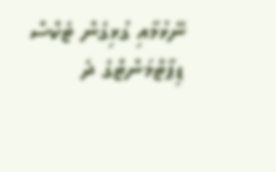ނޭޅުމާއި ގުޅިގެން ޓެކްސް ޑިޕާޓްމަންޓްގެ ދެ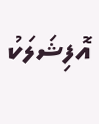އޮފިޝަލަކު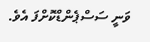ވަނީ ސަސްޕެންޑްކޮށްފަ އެވެ.